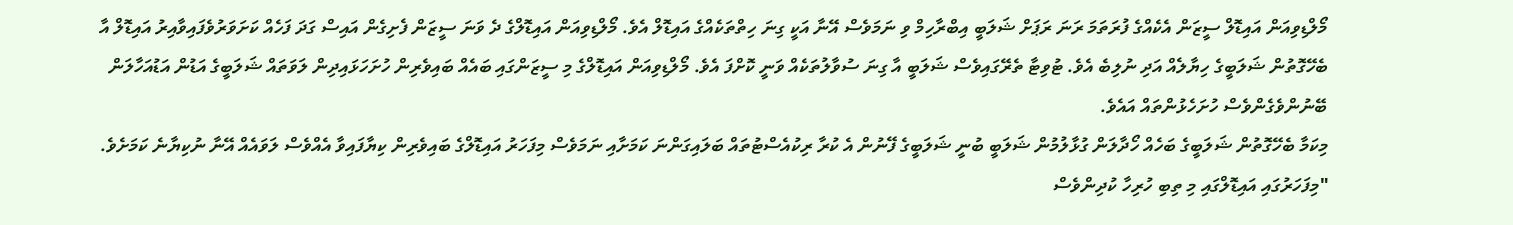މޯލްޑިވިއަން އައިޑޮލް ސީޒަން އެކެއްގެ ފުރަތަމަ ރަނަ ރަޕަށް ޝަލަބީ އިބްރާހިމް ވި ނަމަވެސް އޭނާ އަކީ ގިނަ ހިތްތަކެއްގެ އައިޑޮލް އެވެ. މޯލްޑިވިއަން އައިޑޮލްގެ ދެ ވަނަ ސީޒަން ފެށިގެން އައިސް ގަދަ ފަހެއް ކަށަވަރުވެފައިވާއިރު އައިޑޮލް އާ ބެހޭގޮތުން ޝަލަބީގެ ހިޔާލެއް އަދި ނުލިބެ އެވެ. ޓުވިޓާ ތެރޭގައިވެސް ޝަލަބީ އާ ގިނަ ސުވާލުތަކެއް ވަނީ ކޮށްފަ އެވެ. މޯލްޑިވިއަން އައިޑޮލްގެ މި ސީޒަންގައި ބައެއް ބައިވެރިން ހުށަހަޅައިދިން ލަވަތައް ޝަލަބީގެ އަޑުން އަޑުއަހާލަން ބޭނުންވެގެންވެސް ހުށަހެޅުންތައް އައެވެ.
މިކަމާ ބެހޭގޮތުން ޝަލަބީގެ ބަހެއް ހޯދާލަން ގުޅާލުމުން ޝަލަބީ ބުނީ ޝަލަބީގެ ފޭނުން އެ ކުރާ ރިކުއެސްޓުތައް ބަލައިގަންނަ ކަމަށާއި ނަމަވެސް މިފަހަރު އައިޑޮލްގެ ބައިވެރިން ކިޔާފައިވާ އެއްވެސް ލަވައެއް އޭނާ ނުކިޔާނެ ކަމަށެވެ.
"މިފަހަރުގައި އައިޑޮލްގައި މި ތިބި ހުރިހާ ކުދިންވެސް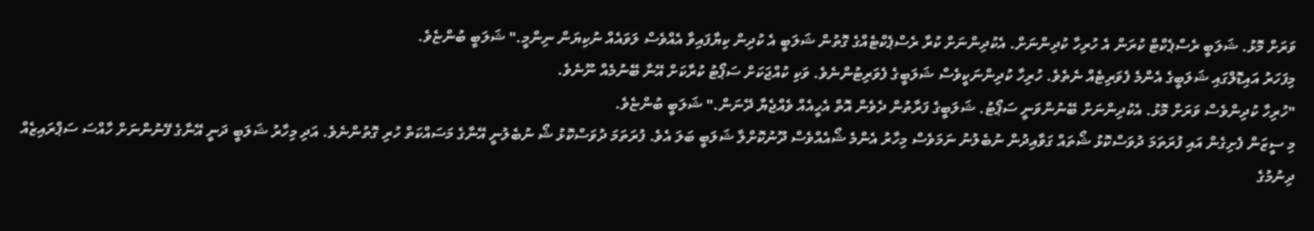ވަރަށް މޮޅު. ޝަލަބީ ރެސްޕެކްޓް ކުރަން އެ ހުރިހާ ކުދިންނަށް. އެކުދިންނަށް ކުރާ ރެސްޕެކްޓެއްގެ ގޮތުން ޝަލަބީ އެ ކުދިން ކިޔާފައިވާ އެއްވެސް ލަވައެއް ނުކިޔަން ނިންމީ." ޝަލަބީ ބުންޏެވެ.
މިފަހަރު އައިޑޮލްގައި ޝަލަބީގެ އެންމެ ފެވަރިޓެއް ނެތެވެ. ހުރިހާ ކުދިންނަކީވެސް ޝަލަބީގެ ފެވަރިޓުންނެވެ. ވަކި ކުއްޖަކަށް ސަޕޯޓު ކުރާކަށް އޭނާ ބޭނުމެއް ނޫނެވެ.
"ހުރިހާ ކުދިންވެސް ވަރަށް މޮޅު. އެކުދިންނަށް ބޭނުންވަނީ ސަޕޯޓު. ޝަލަބީގެ ފަރާތުން ދެވެން އޮތް އެހީއެއް ވެއްޖެޔާ ދޭނަން." ޝަލަބީ ބުންޏެވެ.
މި ސީޒަން ފެށިގެން އައި ފުރަތަމަ ދުވަސްކޮޅު ޝޯތައް ގަވާއިދުން ނުބެލުނު ނަމަވެސް މިހާރު އެންމެ ޝޯއެއްވެސް ދޫނުކޮށްލާ ޝަލަބީ ބަލަ އެވެ. ފުރަތަމަ ދުވަސްކޮޅު ޝޯ ނުބެލުނީ އޭނާގެ މަސައްކަތް ހުރި ގޮތުންނެވެ. އަދި މިހާރު ޝަލަބީ ދަނީ އޭނާގެ ފޭނުންނަށް ހާއްސަ ސަޕްރައިޒެއް ދިނުމުގެ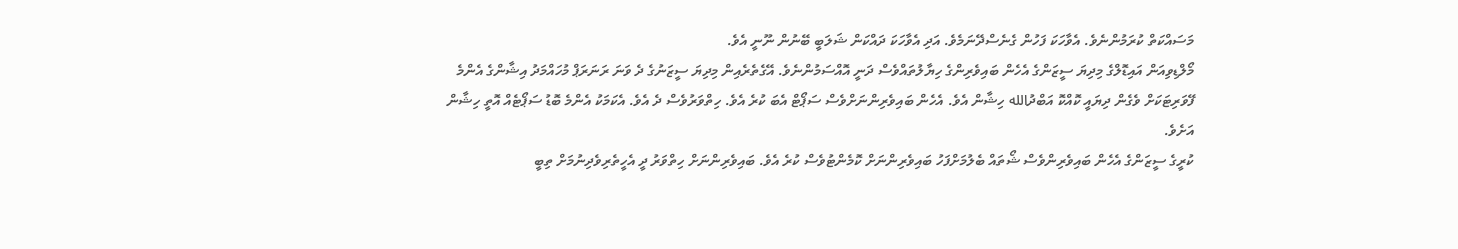މަސައްކަތް ކުރަމުންނެވެ. އެވާހަކަ ފަހުން ގެނެސްދޭނަމެވެ. އަދި އެވާހަކަ ދައްކަން ޝަލަބީ ބޭނުން ނޫނީ އެވެ.
މޯލްޑިވިއަން އައިޑޮލްގެ މިދިޔަ ސީޒަންގެ އެހެން ބައިވެރިންގެ ހިޔާލުތައްވެސް ދަނީ އޮއްސަމުންނެވެ. އޭގެތެރެއިން މިދިޔަ ސީޒަނުގެ ދެ ވަނަ ރަނަރަޕް މުހައްމަދު އިޝާންގެ އެންމެ ފޭވަރިޓަކަށް ވެގެން ދިޔައީ ކޮއްކޮ އަބްދުالله ހިޝާން އެވެ. އެހެން ބައިވެރިންނަށްވެސް ސަޕޯޓް އެބަ ކުރެ އެވެ. ހިތްވަރުވެސް ދެ އެވެ. އެކަމަކު އެންމެ ބޮޑު ސަޕޯޓެއް އޮތީ ހިޝާން އަށެވެ.
ކުރީގެ ސީޒަންގެ އެހެން ބައިވެރިންވެސް ޝޯތައް ބެލުމަށްފަހު ބައިވެރިންނަށް ކޮމެންޓުވެސް ކުރެ އެވެ. ބައިވެރިންނަށް ހިތްވަރު ދީ އެހީތެރިވެދިނުމަށް ތިބީ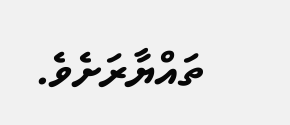ތައްޔާރަށެވެ.